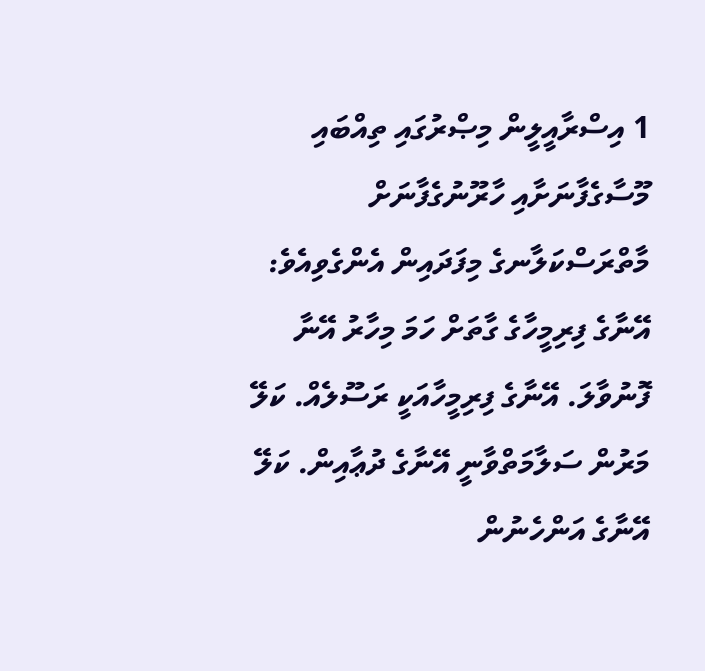1 އިސްރާއީލީން މިޞްރުގައި ތިއްބައި މޫސާގެފާނަށާއި ހާރޫނުގެފާނަށް މާތްރަސްކަލާނގެ މިފަދައިން އެންގެވިއެވެ:
އޭނާގެ ފިރިމީހާގެ ގާތަށް ހަމަ މިހާރު އޭނާ ފޮނުވާލަ. އޭނާގެ ފިރިމީހާއަކީ ރަސޫލެއް. ކަލޭ މަރުން ސަލާމަތްވާނީ އޭނާގެ ދުޢާއިން. ކަލޭ އޭނާގެ އަންހެނުން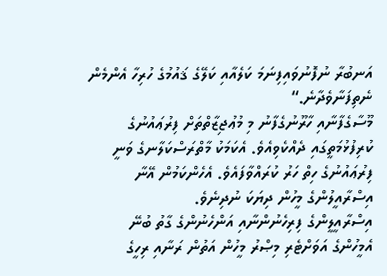އަނބުރާ ނުފޮނުވައިފިނަމަ ކަލެއާއި ކަލޭގެ ޤައުމުގެ ހުރިހާ އެންމެން ނެތިފަނާވެދާނެ.“
މޫސާގެފާނާއި ހާރޫނުގެފާނު މި މުޢުޖިޒާތްތަށް ފިރުޢައުނުގެ ކުރިފުޅުމަތީގައި ދެއްކެވިއެވެ. އެކަމަކު މާތްރަސްކަލާނގެ ވަނީ ފިރުޢައުނުގެ ހިތް ހަރު ކުރައްވާފައެވެ. އެހެންކަމުން އޭނާ އިސްރާއީލުންގެ މީހުން ދިޔަކަ ނުދިނެވެ.
އިސްރާއީލީންގެ ފިރިހެނުންނާއި އަންހެނުންގެ ގާތު ބުނޭ އެމީހުންގެ އަވަށްޓެރި މިޞްރު މީހުން އަތުން ރަނާއި ރިހީގެ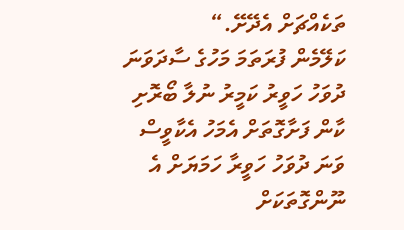ތަކެއްޗަށް އެދޭށޭ.“
ކަލޭމެން ފުރަތަމަ މަހުގެ ސާދަވަނަ ދުވަހު ހަވީރު ކަމީރު ނުލާ ބޯރޮށި ކާން ފަށާގޮތަށް އެމަހު އެކާވީސް ވަނަ ދުވަހު ހަވީރާ ހަމަޔަށް އެ ނޫންގޮތަކަށް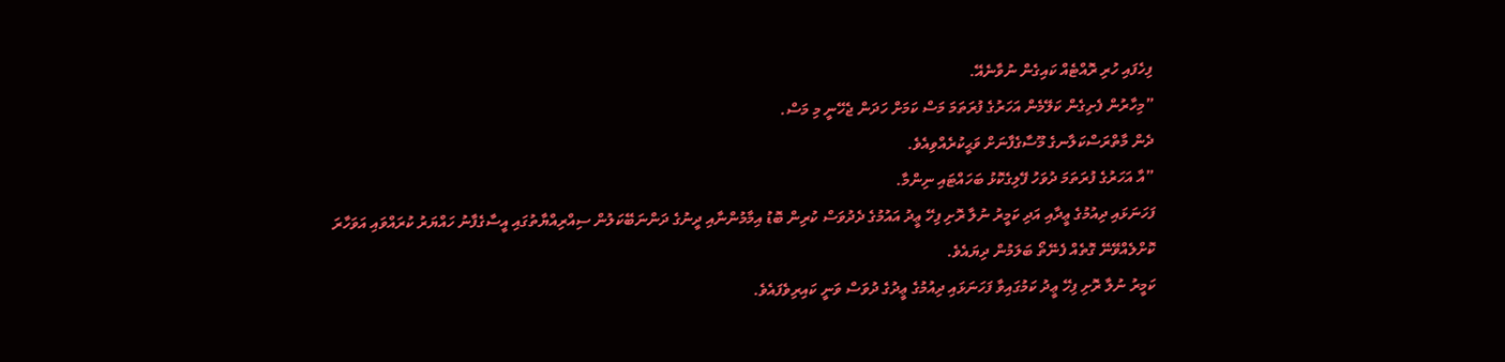ފިހެފައި ހުރި ރޮއްޓެއް ކައިގެން ނުވާނެއޭ.
”މިހާރުން ފެށިގެން ކަލޭމެން އަހަރުގެ ފުރަތަމަ މަސް ކަމަށް ހަދަން ޖެހޭނީ މި މަސް.
ދެން މާތްރަސްކަލާނގެ މޫސާގެފާނަށް ވަޙީކުރެއްވިއެވެ.
”އާ އަހަރުގެ ފުރަތަމަ ދުވަހު ފޭލިގެކޮޅު ބަހައްޓައި ނިންމާ.
ފަހަނަޅައި ދިއުމުގެ ޢީދާއި އަދި ކަމީރު ނުލާ ރޮށި ފިހޭ ޢީދު އައުމުގެ ދެދުވަސް ކުރިން ބޮޑު އިމާމުންނާއި ދީނުގެ ދަންނަބޭކަލުން ސިއްރިއްޔާތުގައި އީސާގެފާނު ހައްޔަރު ކުރައްވައި އަވަހާރަ ކޮށްލެއްވޭނޭ ގޮތެއް ފެނޭތޯ ބަލަމުން ދިޔައެވެ.
ކަމީރު ނުލާ ރޮށި ފިހޭ ޢީދު ކަމުގައިވާ ފަހަނަޅައި ދިއުމުގެ ޢީދުގެ ދުވަސް ވަނީ ކައިރިވެފައެވެ.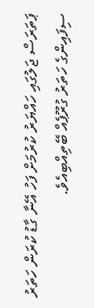ޕަތަރަސް ޖަލުގައި ހައްޔަރު ކުރުމަށް ފަހު އޭނާ ގާޑު ކުރަން ހަތަރު ސިފައިންގެ ހަތަރު ގުރޫޕެއް ބޭތިއްބިއެވެ.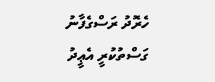ހެރޮދު ރަސްގެފާނު ގަސްތުކުރީ އެޢީދު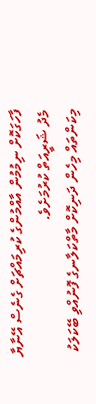ފާހަގަކޮށް ނިމުމުން އާއްމުންގެ ކުރިމައްޗަށް ގެނެސް އޭނާޔާ މެދު ޝަރީއަތް ކުރުމަށެވެ.
މިކަންތައް މިހެން ދަނިކޮށް މާތްކަލާނގެ ފޮނުއްވި ބޭކަލަކު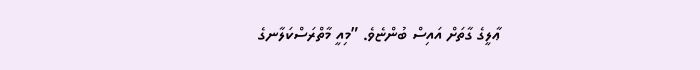ޢާލީގެ ގާތަށް އައިސް ބުންޏެވެ. ”މިއީ މާތްރަސްކަލާނގެ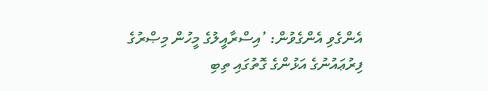އެންގެވި އެންގެވުން: ’އިސްރާއީލުގެ މީހުން މިޞްރުގެ ފިރުޢައުނުގެ އަޅުންގެ ގޮތުގައި ތިބި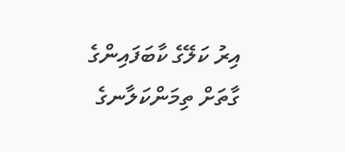އިރު ކަލޭގެ ކާބަފައިންގެ ގާތަށް ތިމަންކަލާނގެ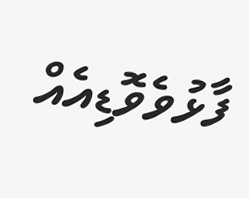ފާޅުވެވޮޑިއެއް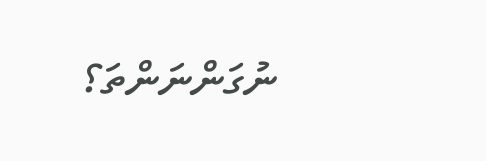ނުގަންނަންތަ؟